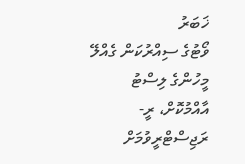ޚަބަރު
ވޯޓުގެ ސިއްރުކަން ގެއްލޭ މީހުންގެ ލިސްޓު އާއްމުކޮށް، ރީ-ރަޖިސްޓްރީވުމަށް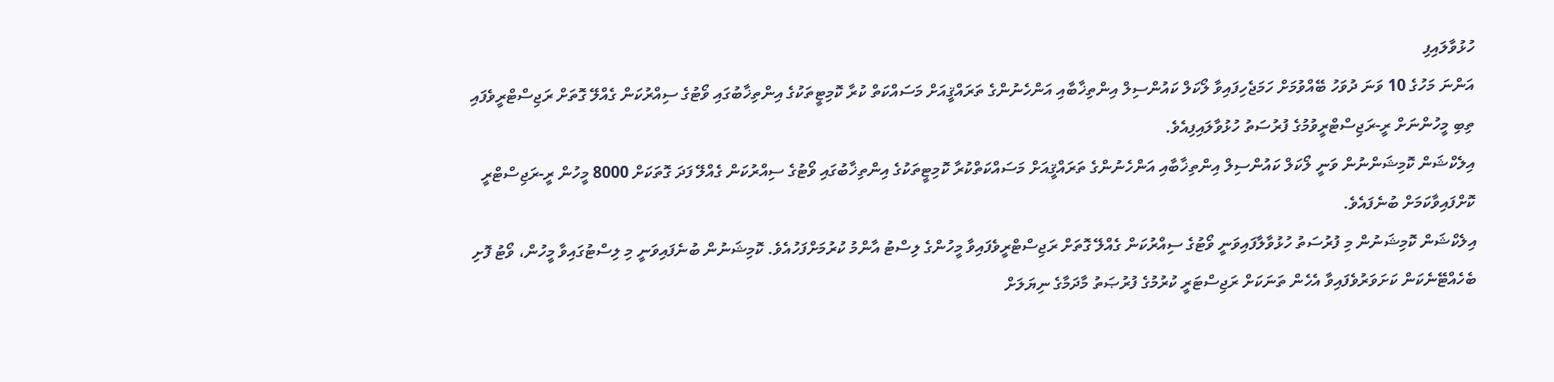ހުޅުވާލައިފި
އަންނަ މަހުގެ 10 ވަނަ ދުވަހު ބޭއްވުމަށް ހަމަޖެހިފައިވާ ލޯކަލް ކައުންސިލް އިންތިޚާބާއި އަންހެނުންގެ ތަރައްޤީއަށް މަސައްކަތް ކުރާ ކޮމިޓީތަކުގެ އިންތިޚާބުގައި ވޯޓުގެ ސިއްރުކަން ގެއްލޭ ގޮތަށް ރަޖިސްޓްރީވެފައި ތިބި މީހުންނަށް ރީ-ރަޖިސްޓްރީވުމުގެ ފުރުސަތު ހުޅުވާލައިފިއެވެ.
އިލެކްޝަން ކޮމިޝަންނުން ވަނީ ލޯކަލް ކައުންސިލް އިންތިޚާބާއި އަންހެނުންގެ ތަރައްޤީއަށް މަސައްކަތްކުރާ ކޮމިޓީތަކުގެ އިންތިޚާބުގައި ވޯޓުގެ ސިއްރުކަން ގެއްލޭ ފަދަ ގޮތަކަށް 8000 މީހުން ރީ-ރަޖިސްޓްރީ ކޮށްފައިވާކަމަށް ބުނެފައެވެ.
އިލެކްޝަން ކޮމިޝަނުން މި ފުރުސަތު ހުޅުވާލާފައިވަނީ ވޯޓުގެ ސިއްރުކަން ގެއްލޭ ގޮތަށް ރަޖިސްޓްރީވެފައިވާ މީހުންގެ ލިސްޓު އާންމު ކުރުމަށްފަހުއެވެ. ކޮމިޝަނުން ބުނެފައިވަނީ މި ލިސްޓުގައިވާ މީހުން، ވޯޓު ފޮށި ބެހެއްޓޭނެކަން ކަށަވަރުވެފައިވާ އެހެން ތަނަކަށް ރަޖިސްޓަރީ ކުރުމުގެ ފުރުޞަތު މާދަމާގެ ނިޔަލަށް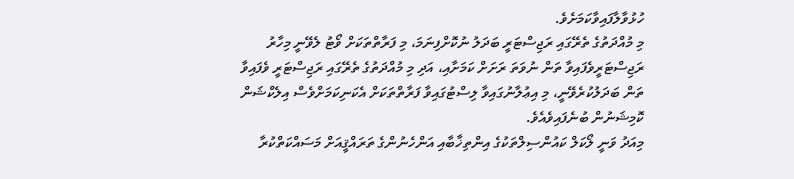ހުޅުވާލާފައިވާކަމަށެވެ.
މި މުއްދަތުގެ ތެރޭގައި ރަޖިސްޓަރީ ބަދަލު ނުކޮށްފިނަމަ، މި ފަރާތްތަކަށް ވޯޓު ލެވޭނީ މިހާރު ރަޖިސްޓަރީވެފައިވާ ތަން ނުވަތަ ރަށަށް ކަމަށާއި، އަދި މި މުއްދަތުގެ ތެރޭގައި ރަޖިސްޓަރީ ވެފައިވާ ތަން ބަދަލުކުރެވޭނީ، މި އިޢުލާނުގައިވާ ލިސްޓުގައިވާ ފަރާތްތަކަށް އެކަނިކަމަށްވެސް އިލެކްޝަން ކޮމިޝަނުން ބުނެފައިވެއެވެ.
މިއަދު ވަނީ ލޯކަލް ކައުންސިލްތަކުގެ އިންތިޚާބާއި އަންހެނުންގެ ތަރައްޤީއަށް މަސައްކަތްކުރާ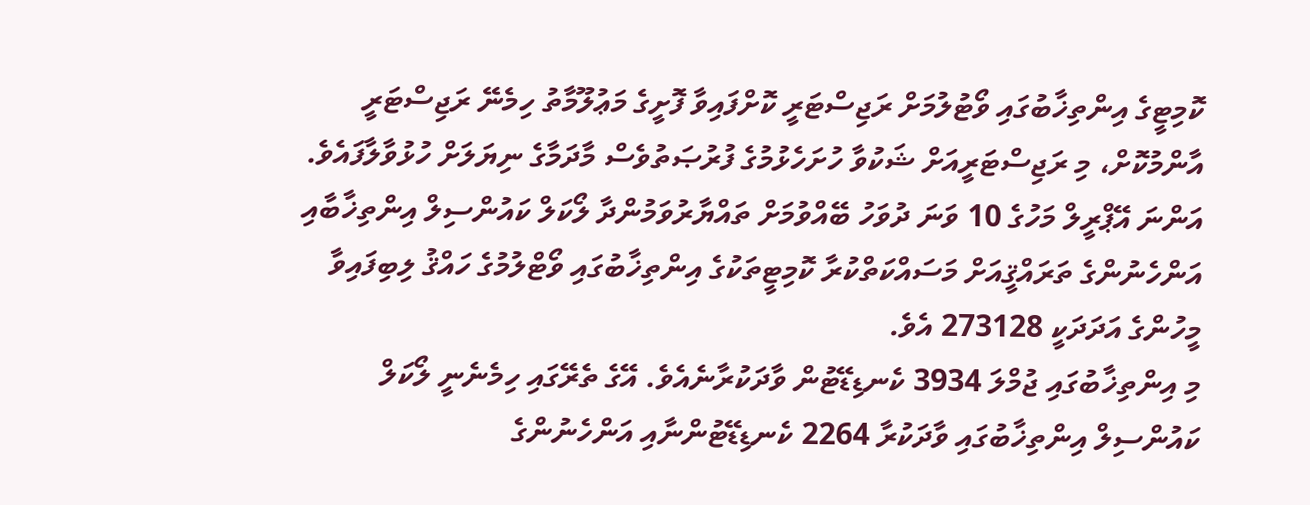ކޮމިޓީގެ އިންތިޚާބުގައި ވޯޓުލުމަށް ރަޖިސްޓަރީ ކޮށްފައިވާ ފޮށީގެ މަޢުލޫމާތު ހިމެނޭ ރަޖިސްޓަރީ އާންމުކޮށް، މި ރަޖިސްޓަރީއަށް ޝަކުވާ ހުށަހެޅުމުގެ ފުރުޞަތުވެސް މާދަމާގެ ނިޔަލަށް ހުޅުވާލާފައެވެ.
އަންނަ އޭޕްރީލް މަހުގެ 10 ވަނަ ދުވަހު ބޭއްވުމަށް ތައްޔާރުވަމުންދާ ލޯކަލް ކައުންސިލް އިންތިޚާބާއި އަންހެނުންގެ ތަރައްޤީއަށް މަސައްކަތްކުރާ ކޮމިޓީތަކުގެ އިންތިޚާބުގައި ވޯޓްލުމުގެ ހައްޤު ލިބިފައިވާ މީހުންގެ އަދަދަކީ 273128 އެވެ.
މި އިންތިޚާބުގައި ޖުމްލަ 3934 ކެނޑިޑޭޓުން ވާދަކުރާނެއެވެ. އޭގެ ތެރޭގައި ހިމެނެނީ ލޯކަލް ކައުންސިލް އިންތިޚާބުގައި ވާދަކުރާ 2264 ކެނޑިޑޭޓުންނާއި އަންހެނުންގެ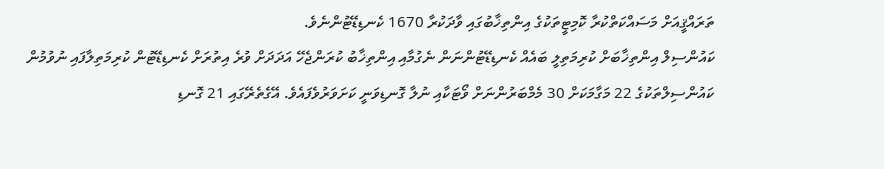ތަރައްޤީއަށް މަސައްކަތްކުރާ ކޮމިޓީތަކުގެ އިންތިޚާބުގައި ވާދަކުރާ 1670 ކެނޑިޑޭޓުންނެވެ.
ކައުންސިލް އިންތިޚާބަށް ކުރިމަތިލީ ބައެއް ކެނޑިޑޭޓުންނަން ނެގުމާއި އިންތިޚާބު ކުރަންޖެހޭ އަދަދަށް ވުރެ އިތުރަށް ކެނޑިޑޭޓުން ކުރިމަތިލާފައި ނުވުމުން ކައުންސިލްތަކުގެ 22 މަގާމަކަށް 30 މެމްބަރުންނަށް ވޯޓަކާއި ނުލާ ގޮނޑިވަނީ ކަށަވަރުވެފައެވެ. އޭގެތެރޭގައި 21 ގޮނޑި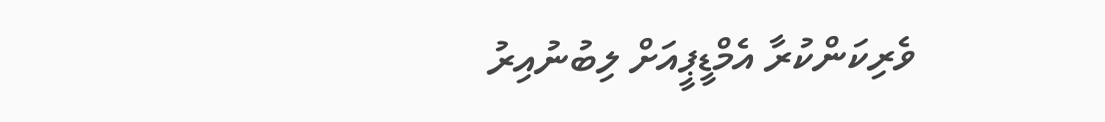ވެރިކަންކުރާ އެމްޑީޕީއަށް ލިބުނުއިރު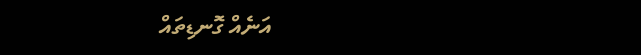އަނެއް ގޮނޑިތައް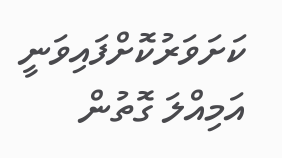ކަށަވަރުކޮށްފައިވަނީ އަމިއްލަ ގޮތުން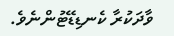ވާދަކުރާ ކެނޑިޑޭޓުންނެވެ.